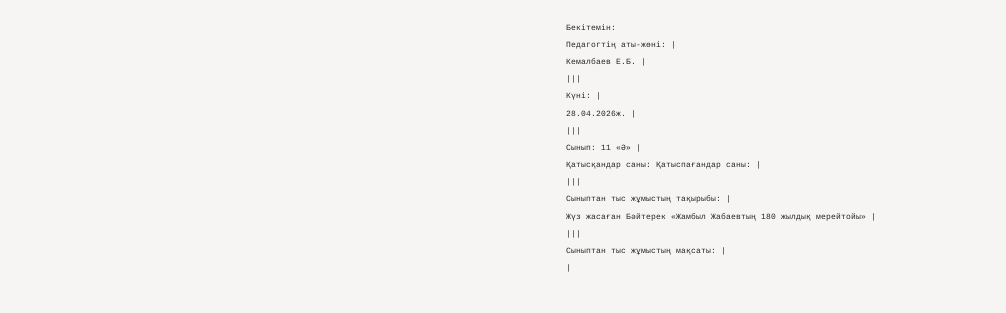Бекітемін:
Педагогтің аты-жөні: |
Кемалбаев Е.Б. |
|||
Күні: |
28.04.2026ж. |
|||
Сынып: 11 «Ә» |
Қатысқандар саны: Қатыспағандар саны: |
|||
Сыныптан тыс жұмыстың тақырыбы: |
Жүз жасаған Бәйтерек «Жамбыл Жабаевтың 180 жылдық мерейтойы» |
|||
Сыныптан тыс жұмыстың мақсаты: |
|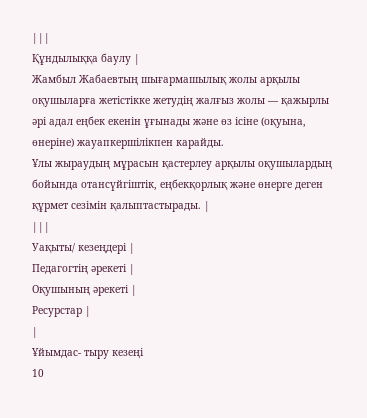|||
Құндылыққа баулу |
Жамбыл Жабаевтың шығармашылық жолы арқылы оқушыларға жетістікке жетудің жалғыз жолы — қажырлы әрі адал еңбек екенін ұғынады және өз ісіне (оқуына, өнеріне) жауапкершілікпен карайды.
Ұлы жыраудың мұрасын қастерлеу арқылы оқушылардың бойында отансүйгіштік, еңбекқорлық және өнерге деген құрмет сезімін қалыптастырады. |
|||
Уақыты/ кезеңдері |
Педагогтің әрекеті |
Оқушының әрекеті |
Ресурстар |
|
Ұйымдас- тыру кезеңі
10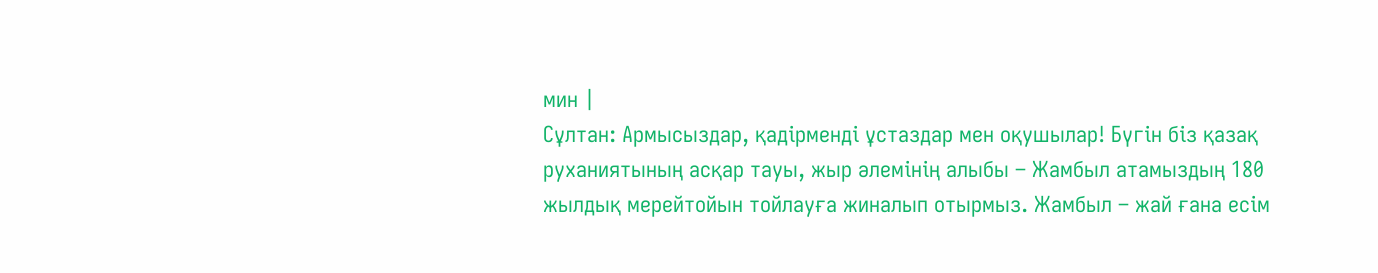мин |
Сұлтан: Армысыздар, қадірменді ұстаздар мен оқушылар! Бүгін біз қазақ руханиятының асқар тауы, жыр әлемінің алыбы – Жамбыл атамыздың 180 жылдық мерейтойын тойлауға жиналып отырмыз. Жамбыл – жай ғана есім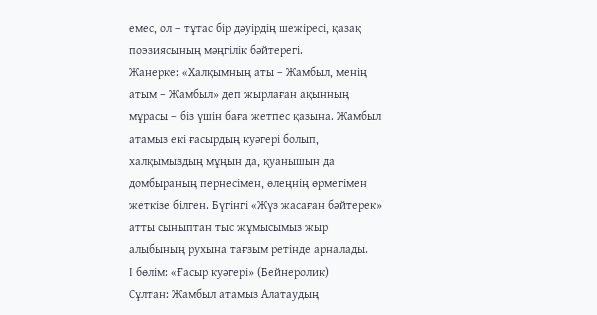емес, ол – тұтас бір дәуірдің шежіресі, қазақ поэзиясының мәңгілік бәйтерегі.
Жанерке: «Халқымның аты – Жамбыл, менің атым – Жамбыл» деп жырлаған ақынның мұрасы – біз үшін баға жетпес қазына. Жамбыл атамыз екі ғасырдың куәгері болып, халқымыздың мұңын да, қуанышын да домбыраның пернесімен, өлеңнің өрмегімен жеткізе білген. Бүгінгі «Жүз жасаған бәйтерек» атты сыныптан тыс жұмысымыз жыр алыбының рухына тағзым ретінде арналады.
І бөлім: «Ғасыр куәгері» (Бейнеролик)
Сұлтан: Жамбыл атамыз Алатаудың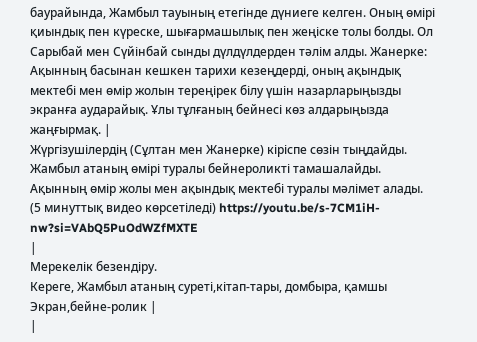баурайында, Жамбыл тауының етегінде дүниеге келген. Оның өмірі қиындық пен күреске, шығармашылық пен жеңіске толы болды. Ол Сарыбай мен Сүйінбай сынды дүлдүлдерден тәлім алды. Жанерке: Ақынның басынан кешкен тарихи кезеңдерді, оның ақындық мектебі мен өмір жолын тереңірек білу үшін назарларыңызды экранға аударайық. Ұлы тұлғаның бейнесі көз алдарыңызда жаңғырмақ. |
Жүргізушілердің (Сұлтан мен Жанерке) кіріспе сөзін тыңдайды.
Жамбыл атаның өмірі туралы бейнероликті тамашалайды. Ақынның өмір жолы мен ақындық мектебі туралы мәлімет алады.
(5 минуттық видео көрсетіледі) https://youtu.be/s-7CM1iH-nw?si=VAbQ5PuOdWZfMXTE
|
Мерекелік безендіру.
Кереге, Жамбыл атаның суреті,кітап-тары, домбыра, қамшы
Экран,бейне-ролик |
|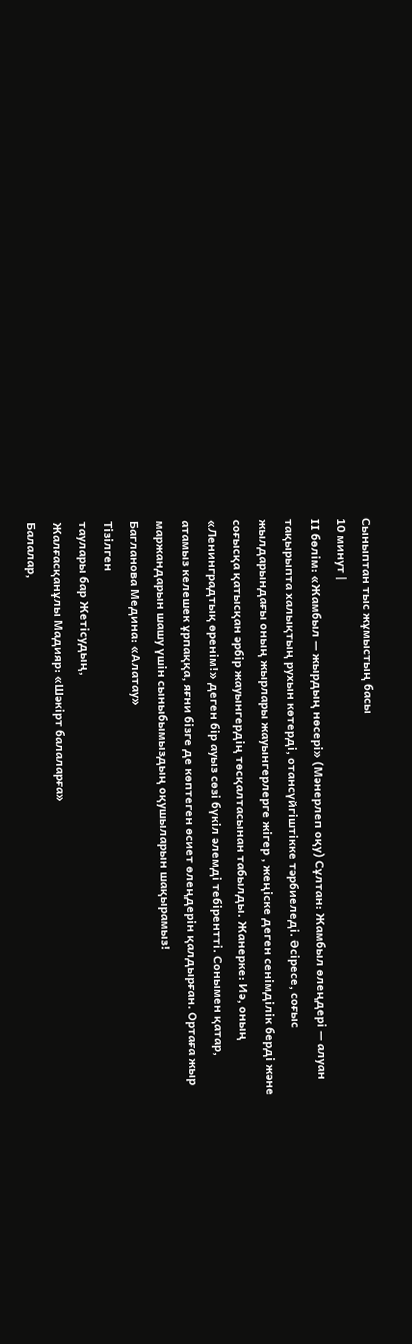Сыныптан тыс жұмыстың басы
10 минут |
ІІ бөлім: «Жамбыл — жырдың нөсері» (Мәнерлеп оқу) Сұлтан: Жамбыл өлеңдері — алуан тақырыпта халықтың рухын көтерді, отансүйгіштікке тәрбиеледі. Әсіресе, соғыс жылдарындағы оның жырлары жауынгерлерге жігер , жеңіске деген сенімділік берді және соғысқа қатысқан әрбір жауынгердің төсқалтасынан табылды. Жанерке: Иә, оның «Ленинградтық өренім!» деген бір ауыз сөзі бүкіл әлемді тебірентті. Сонымен қатар, атамыз келешек ұрпаққа, яғни бізге де көптеген өсиет өлеңдерін қалдырған. Ортаға жыр маржандарын шашу үшін сыныбымыздың оқушыларын шақырамыз!
Багланова Медина: «Алатау»
Тізілген
таулары бар Жетісудың,
Жалғасқанұлы Мадияр: «Шәкірт балаларға»
Балалар,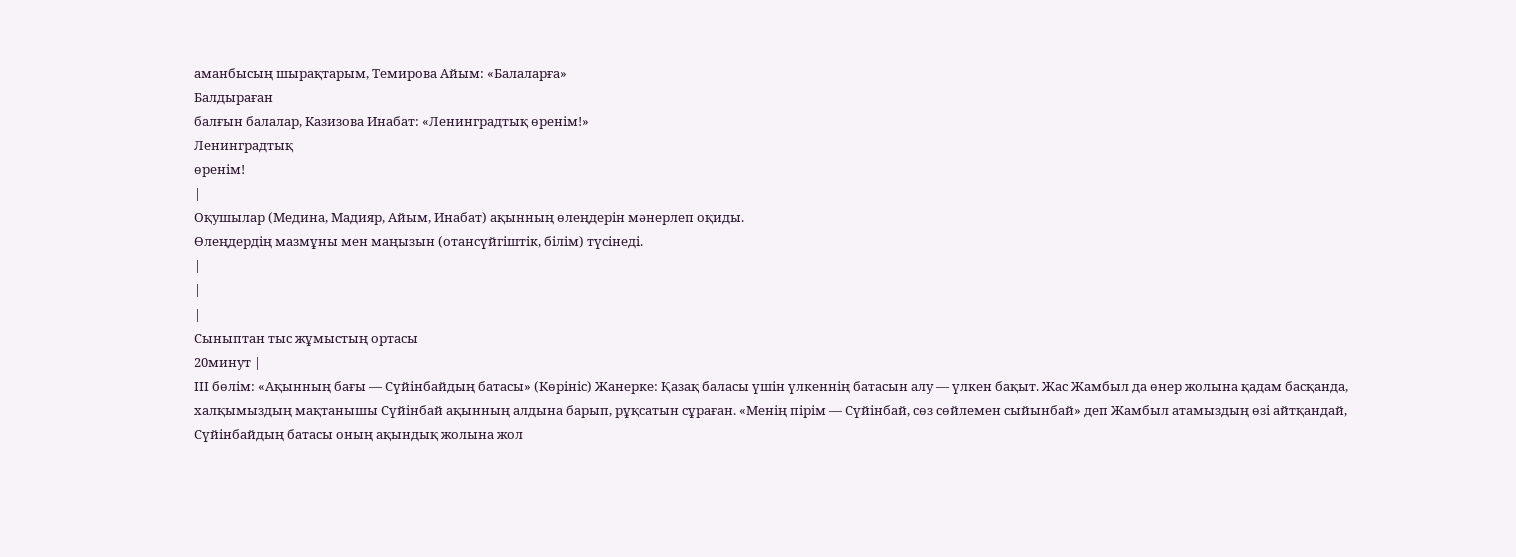аманбысың шырақтарым, Темирова Айым: «Балаларға»
Балдыраған
балғын балалар, Казизова Инабат: «Ленинградтық өренім!»
Ленинградтық
өренім!
|
Оқушылар (Медина, Мадияр, Айым, Инабат) ақынның өлеңдерін мәнерлеп оқиды.
Өлеңдердің мазмұны мен маңызын (отансүйгіштік, білім) түсінеді.
|
|
|
Сыныптан тыс жұмыстың ортасы
20минут |
ІІІ бөлім: «Ақынның бағы — Сүйінбайдың батасы» (Көрініс) Жанерке: Қазақ баласы үшін үлкеннің батасын алу — үлкен бақыт. Жас Жамбыл да өнер жолына қадам басқанда, халқымыздың мақтанышы Сүйінбай ақынның алдына барып, рұқсатын сұраған. «Менің пірім — Сүйінбай, сөз сөйлемен сыйынбай» деп Жамбыл атамыздың өзі айтқандай, Сүйінбайдың батасы оның ақындық жолына жол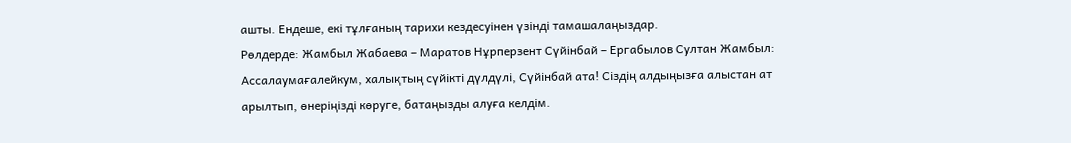ашты. Ендеше, екі тұлғаның тарихи кездесуінен үзінді тамашалаңыздар.
Рөлдерде: Жамбыл Жабаева – Маратов Нұрперзент Сүйінбай – Ергабылов Султан Жамбыл: Ассалаумағалейкум, халықтың сүйікті дүлдүлі, Сүйінбай ата! Сіздің алдыңызға алыстан ат арылтып, өнеріңізді көруге, батаңызды алуға келдім.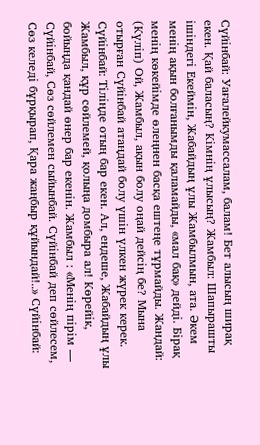Сүйінбай: Уағалейкумассалам, балам! Бет алысың ширақ екен. Қай баласың? Кімнің ұлысың? Жамбыл: Шапырашты ішіндегі Екеймін, Жабайдың ұлы Жамбылмын, ата. Әкем менің ақын болғанымды қаламайды, «мал бақ» дейді. Бірақ менің көкейімде өлеңнен басқа ештеңе тұрмайды. Жандай: (Күліп) Ой, Жамбыл, ақын болу оңай дейсің бе? Мына отырған Сүйінбай атаңдай болу үшін үлкен жүрек керек. Сүйінбай: Тіліңде отың бар екен. Ал, ендеше, Жабайдың ұлы Жамбыл, құр сөйлемей, қолыңа домбыра ал! Көрейік, бойыңда қандай өнер бар екенін. Жамбыл : «Менің пірім — Сүйінбай, Сөз сөйлемен сыйынбай. Сүйінбай деп сөйлесем, Сөз келеді бұрқырап, Қара жаңбыр құйындай!..» Сүйінбай: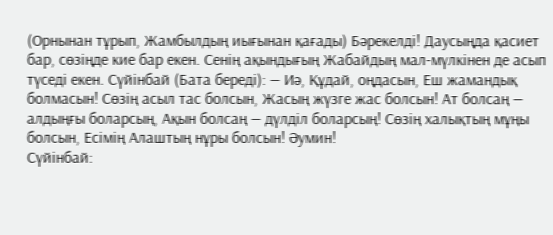(Орнынан тұрып, Жамбылдың иығынан қағады) Бәрекелді! Даусыңда қасиет бар, сөзіңде кие бар екен. Сенің ақындығың Жабайдың мал-мүлкінен де асып түседі екен. Сүйінбай (Бата береді): — Иә, Құдай, оңдасын, Еш жамандық болмасын! Сөзің асыл тас болсын, Жасың жүзге жас болсын! Ат болсаң — алдыңғы боларсың, Ақын болсаң — дүлділ боларсың! Сөзің халықтың мұңы болсын, Есімің Алаштың нұры болсын! Әумин!
Сүйінбай: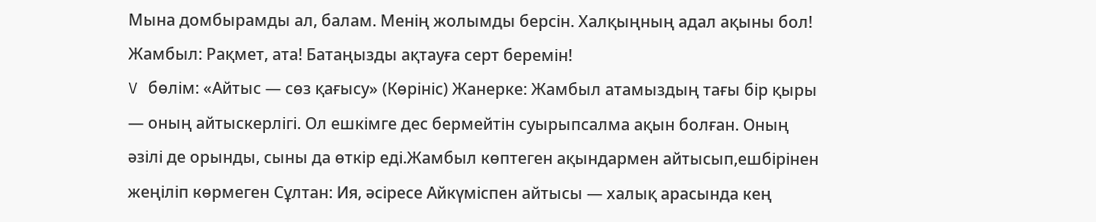Мына домбырамды ал, балам. Менің жолымды берсін. Халқыңның адал ақыны бол! Жамбыл: Рақмет, ата! Батаңызды ақтауға серт беремін!
V бөлім: «Айтыс — сөз қағысу» (Көрініс) Жанерке: Жамбыл атамыздың тағы бір қыры — оның айтыскерлігі. Ол ешкімге дес бермейтін суырыпсалма ақын болған. Оның әзілі де орынды, сыны да өткір еді.Жамбыл көптеген ақындармен айтысып,ешбірінен жеңіліп көрмеген Сұлтан: Ия, әсіресе Айкүміспен айтысы — халық арасында кең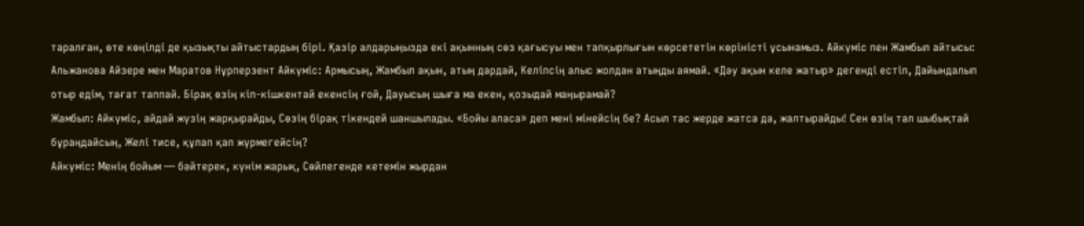таралған, өте көңілді де қызықты айтыстардың бірі. Қазір алдарыңызда екі ақынның сөз қағысуы мен тапқырлығын көрсететін көріністі ұсынамыз. Айкүміс пен Жамбыл айтысы: Альжанова Айзере мен Маратов Нұрперзент Айкүміс: Армысың, Жамбыл ақын, атың дардай, Келіпсің алыс жолдан атыңды аямай. «Дәу ақын келе жатыр» дегенді естіп, Дайындалып отыр едім, тағат таппай. Бірақ өзің кіп-кішкентай екенсің ғой, Дауысың шыға ма екен, қозыдай маңырамай?
Жамбыл: Айкүміс, айдай жүзің жарқырайды, Сөзің бірақ тікендей шаншылады. «Бойы аласа» деп мені мінейсің бе? Асыл тас жерде жатса да, жалтырайды! Сен өзің тал шыбықтай бұраңдайсың, Желі тисе, құлап қап жүрмегейсің?
Айкүміс: Менің бойым — бәйтерек, күнім жарық, Сөйлегенде кетемін жырдан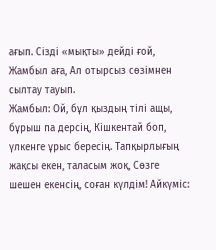ағып. Сізді «мықты» дейді ғой, Жамбыл аға, Ал отырсыз сөзімнен сылтау тауып.
Жамбыл: Ой, бұл қыздың тілі ащы, бұрыш па дерсің, Кішкентай боп, үлкенге ұрыс бересің. Тапқырлығың жақсы екен, таласым жоқ, Сөзге шешен екенсің, соған күлдім! Айкүміс: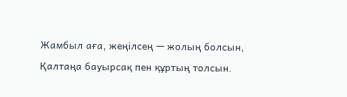Жамбыл аға, жеңілсең — жолың болсын, Қалтаңа бауырсақ пен құртың толсын.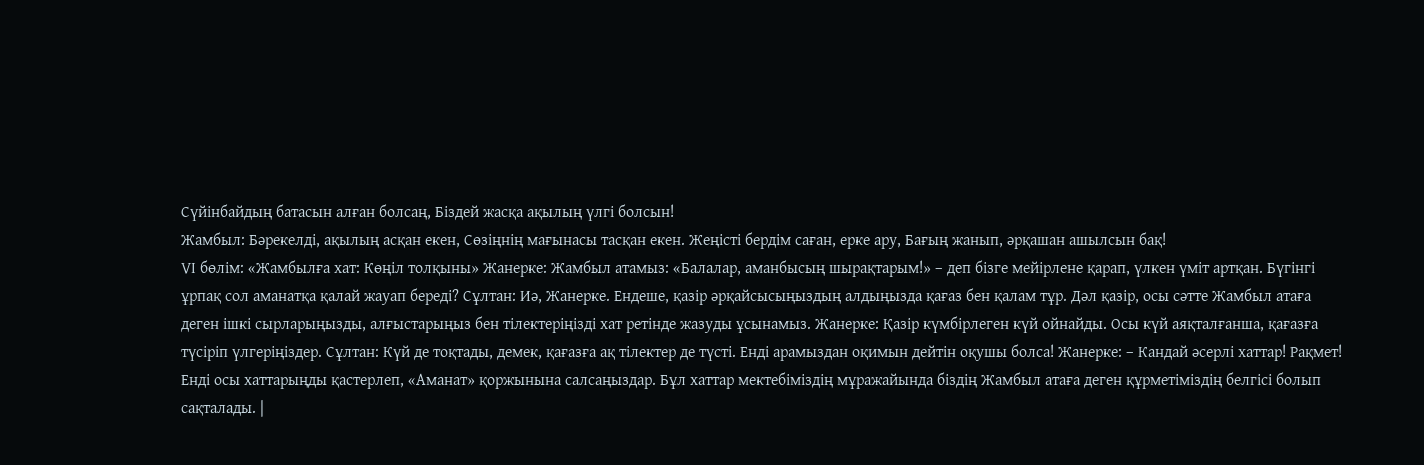Сүйінбайдың батасын алған болсаң, Біздей жасқа ақылың үлгі болсын!
Жамбыл: Бәрекелді, ақылың асқан екен, Сөзіңнің мағынасы тасқан екен. Жеңісті бердім саған, ерке ару, Бағың жанып, әрқашан ашылсын бақ!
VІ бөлім: «Жамбылға хат: Көңіл толқыны» Жанерке: Жамбыл атамыз: «Балалар, аманбысың шырақтарым!» – деп бізге мейірлене қарап, үлкен үміт артқан. Бүгінгі ұрпақ сол аманатқа қалай жауап береді? Сұлтан: Иә, Жанерке. Ендеше, қазір әрқайсысыңыздың алдыңызда қағаз бен қалам тұр. Дәл қазір, осы сәтте Жамбыл атаға деген ішкі сырларыңызды, алғыстарыңыз бен тілектеріңізді хат ретінде жазуды ұсынамыз. Жанерке: Қазір күмбірлеген күй ойнайды. Осы күй аяқталғанша, қағазға түсіріп үлгеріңіздер. Сұлтан: Күй де тоқтады, демек, қағазға ақ тілектер де түсті. Енді арамыздан оқимын дейтін оқушы болса! Жанерке: – Кандай әсерлі хаттар! Рақмет! Енді осы хаттарыңды қастерлеп, «Аманат» қоржынына салсаңыздар. Бұл хаттар мектебіміздің мұражайында біздің Жамбыл атаға деген құрметіміздің белгісі болып сақталады. |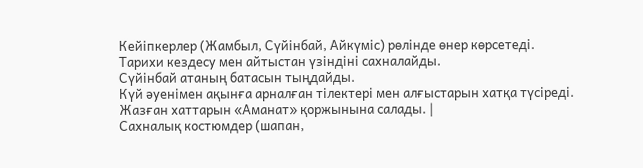Кейіпкерлер (Жамбыл, Сүйінбай, Айкүміс) рөлінде өнер көрсетеді.
Тарихи кездесу мен айтыстан үзіндіні сахналайды.
Сүйінбай атаның батасын тыңдайды.
Күй әуенімен ақынға арналған тілектері мен алғыстарын хатқа түсіреді.
Жазған хаттарын «Аманат» қоржынына салады. |
Сахналық костюмдер (шапан,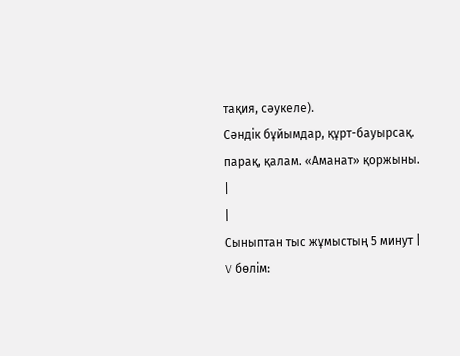тақия, сәукеле).
Сәндік бұйымдар, құрт-бауырсақ.
парақ, қалам. «Аманат» қоржыны.
|
|
Сыныптан тыс жұмыстың 5 минут |
V бөлім: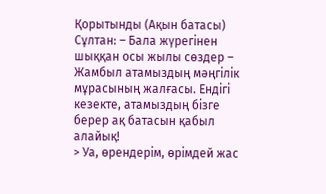Қорытынды (Ақын батасы) Сұлтан: – Бала жүрегінен шыққан осы жылы сөздер – Жамбыл атамыздың мәңгілік мұрасының жалғасы. Ендігі кезекте, атамыздың бізге берер ақ батасын қабыл алайық!
> Уа, өрендерім, өрімдей жас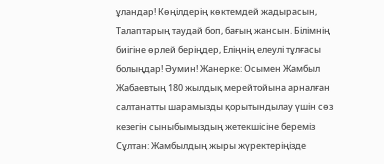ұландар! Көңілдерің көктемдей жадырасын, Талаптарың таудай боп, бағың жансын. Білімнің биігіне өрлей беріңдер, Еліңнің елеулі тұлғасы болыңдар! Әумин! Жанерке: Осымен Жамбыл Жабаевтың 180 жылдық мерейтойына арналған салтанатты шарамызды қорытындылау үшін сөз кезегін сыныбымыздың жетекшісіне береміз
Сұлтан: Жамбылдың жыры жүректеріңізде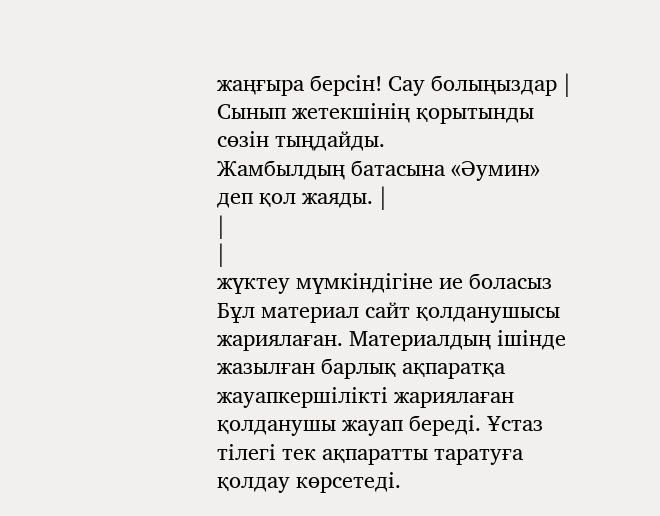жаңғыра берсін! Сау болыңыздар |
Сынып жетекшінің қорытынды сөзін тыңдайды.
Жамбылдың батасына «Әумин» деп қол жаяды. |
|
|
жүктеу мүмкіндігіне ие боласыз
Бұл материал сайт қолданушысы жариялаған. Материалдың ішінде жазылған барлық ақпаратқа жауапкершілікті жариялаған қолданушы жауап береді. Ұстаз тілегі тек ақпаратты таратуға қолдау көрсетеді.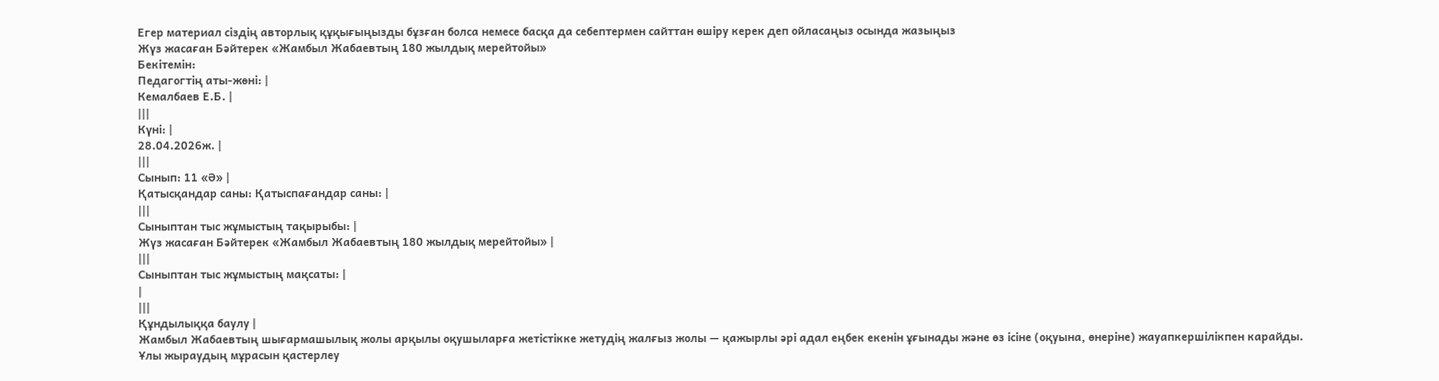Егер материал сіздің авторлық құқығыңызды бұзған болса немесе басқа да себептермен сайттан өшіру керек деп ойласаңыз осында жазыңыз
Жүз жасаған Бәйтерек «Жамбыл Жабаевтың 180 жылдық мерейтойы»
Бекітемін:
Педагогтің аты-жөні: |
Кемалбаев Е.Б. |
|||
Күні: |
28.04.2026ж. |
|||
Сынып: 11 «Ә» |
Қатысқандар саны: Қатыспағандар саны: |
|||
Сыныптан тыс жұмыстың тақырыбы: |
Жүз жасаған Бәйтерек «Жамбыл Жабаевтың 180 жылдық мерейтойы» |
|||
Сыныптан тыс жұмыстың мақсаты: |
|
|||
Құндылыққа баулу |
Жамбыл Жабаевтың шығармашылық жолы арқылы оқушыларға жетістікке жетудің жалғыз жолы — қажырлы әрі адал еңбек екенін ұғынады және өз ісіне (оқуына, өнеріне) жауапкершілікпен карайды.
Ұлы жыраудың мұрасын қастерлеу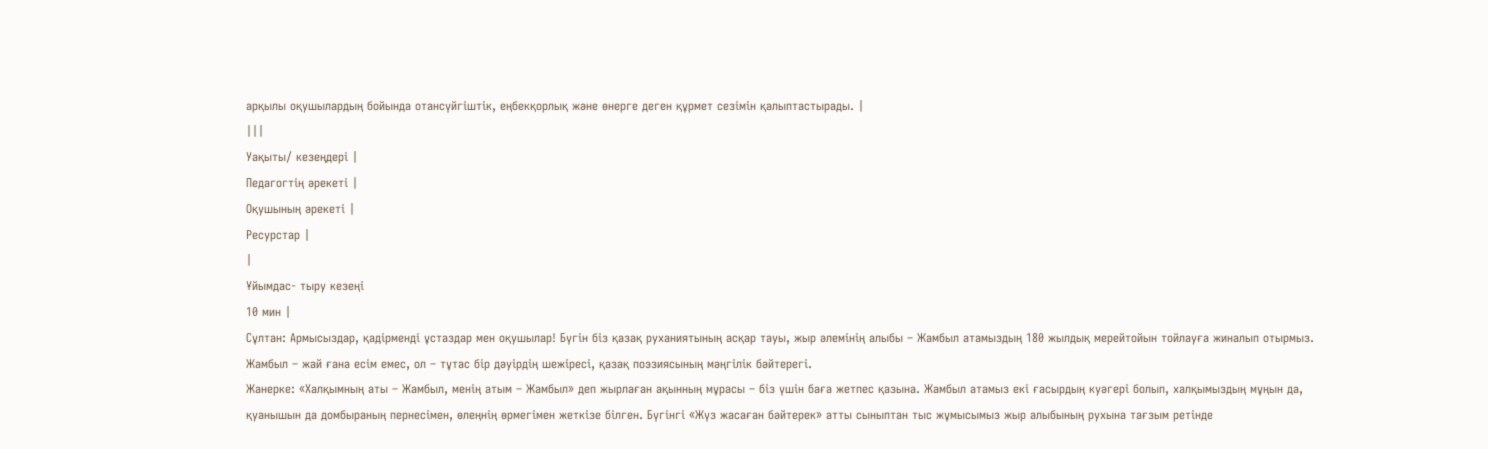арқылы оқушылардың бойында отансүйгіштік, еңбекқорлық және өнерге деген құрмет сезімін қалыптастырады. |
|||
Уақыты/ кезеңдері |
Педагогтің әрекеті |
Оқушының әрекеті |
Ресурстар |
|
Ұйымдас- тыру кезеңі
10 мин |
Сұлтан: Армысыздар, қадірменді ұстаздар мен оқушылар! Бүгін біз қазақ руханиятының асқар тауы, жыр әлемінің алыбы – Жамбыл атамыздың 180 жылдық мерейтойын тойлауға жиналып отырмыз. Жамбыл – жай ғана есім емес, ол – тұтас бір дәуірдің шежіресі, қазақ поэзиясының мәңгілік бәйтерегі.
Жанерке: «Халқымның аты – Жамбыл, менің атым – Жамбыл» деп жырлаған ақынның мұрасы – біз үшін баға жетпес қазына. Жамбыл атамыз екі ғасырдың куәгері болып, халқымыздың мұңын да, қуанышын да домбыраның пернесімен, өлеңнің өрмегімен жеткізе білген. Бүгінгі «Жүз жасаған бәйтерек» атты сыныптан тыс жұмысымыз жыр алыбының рухына тағзым ретінде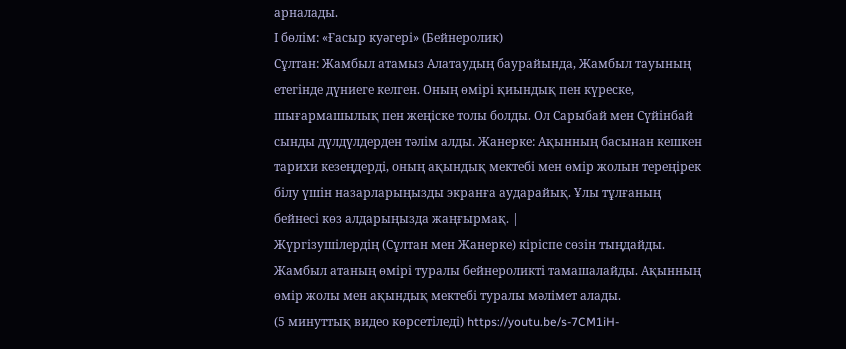арналады.
І бөлім: «Ғасыр куәгері» (Бейнеролик)
Сұлтан: Жамбыл атамыз Алатаудың баурайында, Жамбыл тауының етегінде дүниеге келген. Оның өмірі қиындық пен күреске, шығармашылық пен жеңіске толы болды. Ол Сарыбай мен Сүйінбай сынды дүлдүлдерден тәлім алды. Жанерке: Ақынның басынан кешкен тарихи кезеңдерді, оның ақындық мектебі мен өмір жолын тереңірек білу үшін назарларыңызды экранға аударайық. Ұлы тұлғаның бейнесі көз алдарыңызда жаңғырмақ. |
Жүргізушілердің (Сұлтан мен Жанерке) кіріспе сөзін тыңдайды.
Жамбыл атаның өмірі туралы бейнероликті тамашалайды. Ақынның өмір жолы мен ақындық мектебі туралы мәлімет алады.
(5 минуттық видео көрсетіледі) https://youtu.be/s-7CM1iH-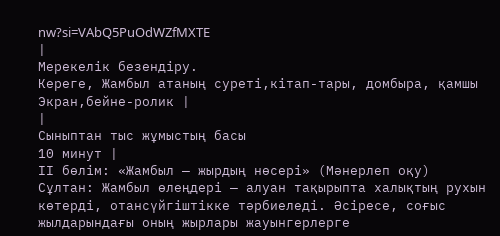nw?si=VAbQ5PuOdWZfMXTE
|
Мерекелік безендіру.
Кереге, Жамбыл атаның суреті,кітап-тары, домбыра, қамшы
Экран,бейне-ролик |
|
Сыныптан тыс жұмыстың басы
10 минут |
ІІ бөлім: «Жамбыл — жырдың нөсері» (Мәнерлеп оқу) Сұлтан: Жамбыл өлеңдері — алуан тақырыпта халықтың рухын көтерді, отансүйгіштікке тәрбиеледі. Әсіресе, соғыс жылдарындағы оның жырлары жауынгерлерге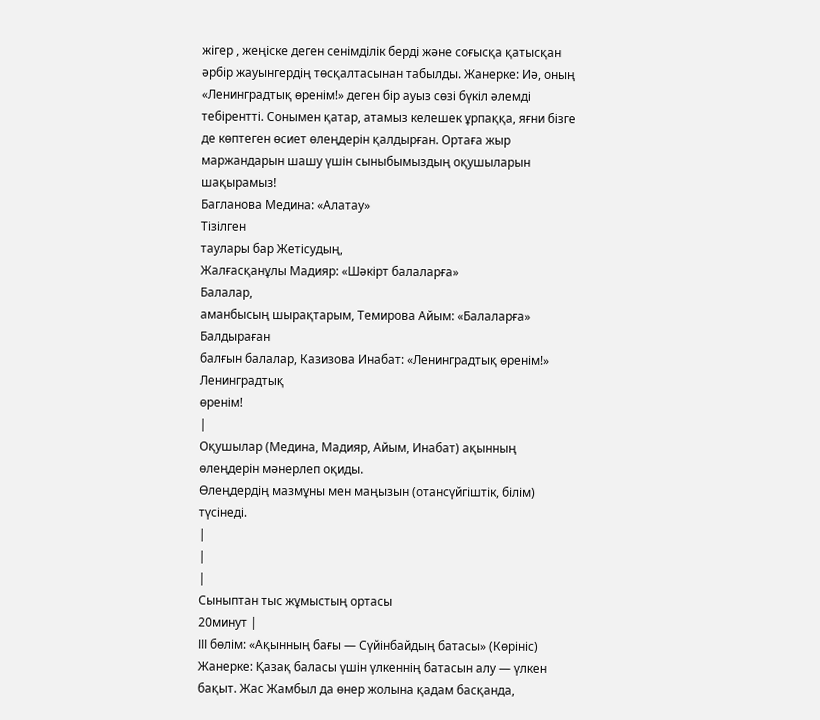жігер , жеңіске деген сенімділік берді және соғысқа қатысқан әрбір жауынгердің төсқалтасынан табылды. Жанерке: Иә, оның «Ленинградтық өренім!» деген бір ауыз сөзі бүкіл әлемді тебірентті. Сонымен қатар, атамыз келешек ұрпаққа, яғни бізге де көптеген өсиет өлеңдерін қалдырған. Ортаға жыр маржандарын шашу үшін сыныбымыздың оқушыларын шақырамыз!
Багланова Медина: «Алатау»
Тізілген
таулары бар Жетісудың,
Жалғасқанұлы Мадияр: «Шәкірт балаларға»
Балалар,
аманбысың шырақтарым, Темирова Айым: «Балаларға»
Балдыраған
балғын балалар, Казизова Инабат: «Ленинградтық өренім!»
Ленинградтық
өренім!
|
Оқушылар (Медина, Мадияр, Айым, Инабат) ақынның өлеңдерін мәнерлеп оқиды.
Өлеңдердің мазмұны мен маңызын (отансүйгіштік, білім) түсінеді.
|
|
|
Сыныптан тыс жұмыстың ортасы
20минут |
ІІІ бөлім: «Ақынның бағы — Сүйінбайдың батасы» (Көрініс) Жанерке: Қазақ баласы үшін үлкеннің батасын алу — үлкен бақыт. Жас Жамбыл да өнер жолына қадам басқанда,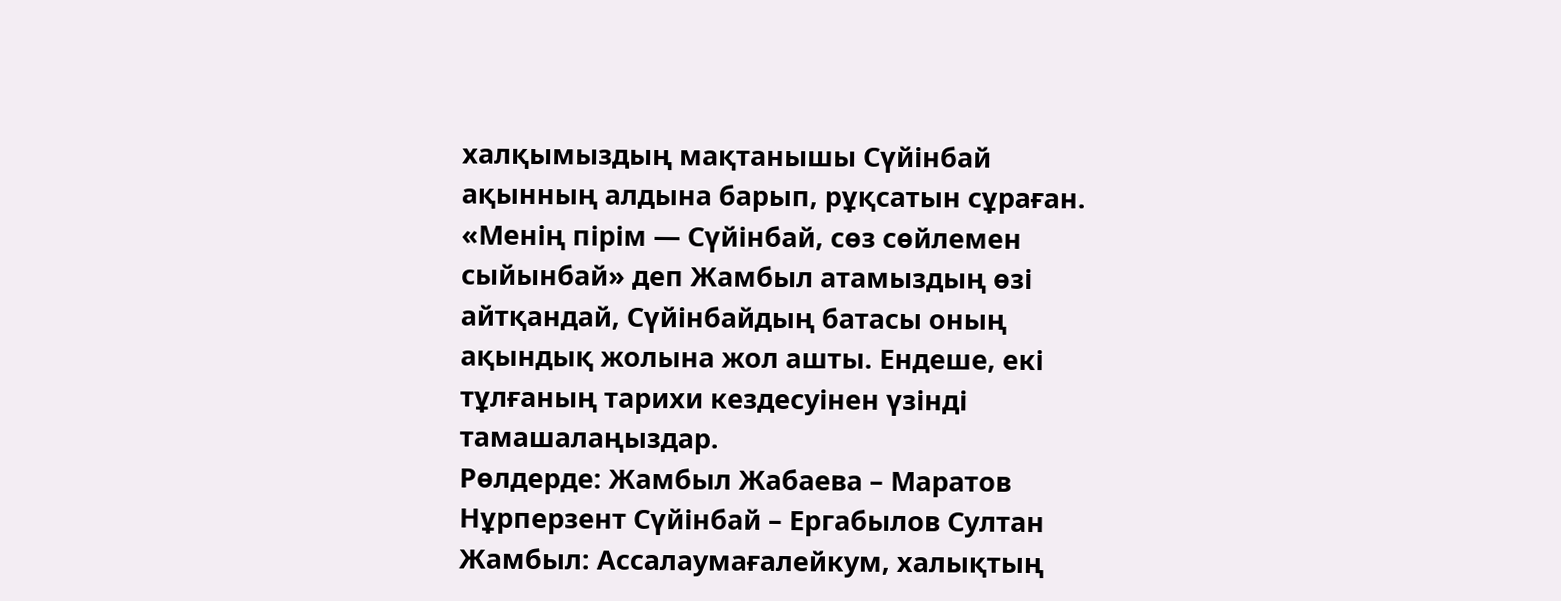халқымыздың мақтанышы Сүйінбай ақынның алдына барып, рұқсатын сұраған. «Менің пірім — Сүйінбай, сөз сөйлемен сыйынбай» деп Жамбыл атамыздың өзі айтқандай, Сүйінбайдың батасы оның ақындық жолына жол ашты. Ендеше, екі тұлғаның тарихи кездесуінен үзінді тамашалаңыздар.
Рөлдерде: Жамбыл Жабаева – Маратов Нұрперзент Сүйінбай – Ергабылов Султан Жамбыл: Ассалаумағалейкум, халықтың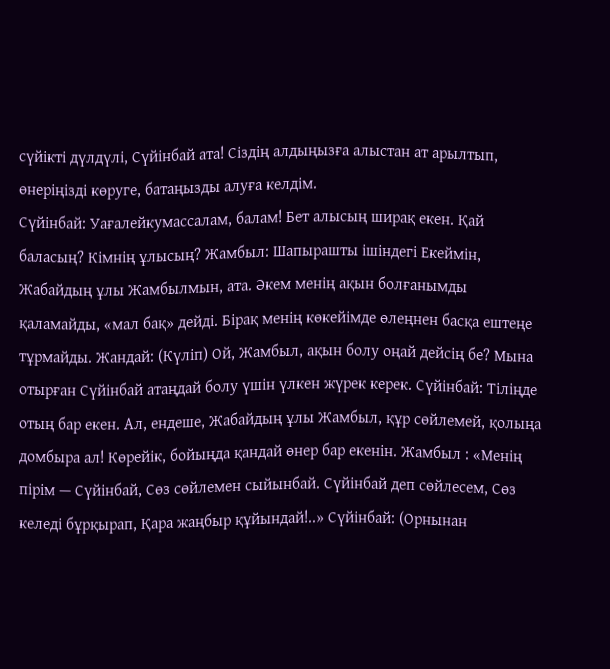сүйікті дүлдүлі, Сүйінбай ата! Сіздің алдыңызға алыстан ат арылтып, өнеріңізді көруге, батаңызды алуға келдім.
Сүйінбай: Уағалейкумассалам, балам! Бет алысың ширақ екен. Қай баласың? Кімнің ұлысың? Жамбыл: Шапырашты ішіндегі Екеймін, Жабайдың ұлы Жамбылмын, ата. Әкем менің ақын болғанымды қаламайды, «мал бақ» дейді. Бірақ менің көкейімде өлеңнен басқа ештеңе тұрмайды. Жандай: (Күліп) Ой, Жамбыл, ақын болу оңай дейсің бе? Мына отырған Сүйінбай атаңдай болу үшін үлкен жүрек керек. Сүйінбай: Тіліңде отың бар екен. Ал, ендеше, Жабайдың ұлы Жамбыл, құр сөйлемей, қолыңа домбыра ал! Көрейік, бойыңда қандай өнер бар екенін. Жамбыл : «Менің пірім — Сүйінбай, Сөз сөйлемен сыйынбай. Сүйінбай деп сөйлесем, Сөз келеді бұрқырап, Қара жаңбыр құйындай!..» Сүйінбай: (Орнынан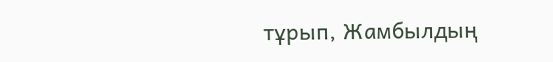тұрып, Жамбылдың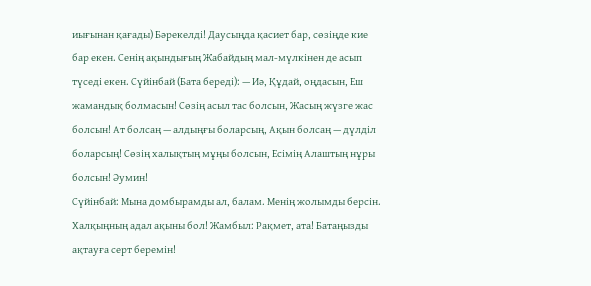иығынан қағады) Бәрекелді! Даусыңда қасиет бар, сөзіңде кие бар екен. Сенің ақындығың Жабайдың мал-мүлкінен де асып түседі екен. Сүйінбай (Бата береді): — Иә, Құдай, оңдасын, Еш жамандық болмасын! Сөзің асыл тас болсын, Жасың жүзге жас болсын! Ат болсаң — алдыңғы боларсың, Ақын болсаң — дүлділ боларсың! Сөзің халықтың мұңы болсын, Есімің Алаштың нұры болсын! Әумин!
Сүйінбай: Мына домбырамды ал, балам. Менің жолымды берсін. Халқыңның адал ақыны бол! Жамбыл: Рақмет, ата! Батаңызды ақтауға серт беремін!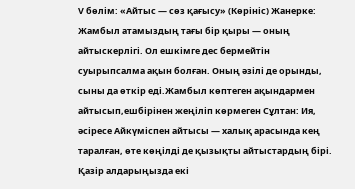V бөлім: «Айтыс — сөз қағысу» (Көрініс) Жанерке: Жамбыл атамыздың тағы бір қыры — оның айтыскерлігі. Ол ешкімге дес бермейтін суырыпсалма ақын болған. Оның әзілі де орынды, сыны да өткір еді.Жамбыл көптеген ақындармен айтысып,ешбірінен жеңіліп көрмеген Сұлтан: Ия, әсіресе Айкүміспен айтысы — халық арасында кең таралған, өте көңілді де қызықты айтыстардың бірі. Қазір алдарыңызда екі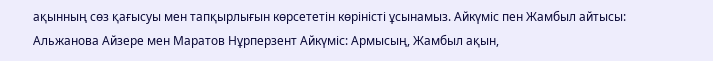ақынның сөз қағысуы мен тапқырлығын көрсететін көріністі ұсынамыз. Айкүміс пен Жамбыл айтысы: Альжанова Айзере мен Маратов Нұрперзент Айкүміс: Армысың, Жамбыл ақын,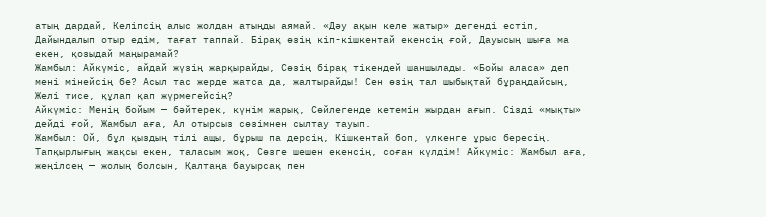атың дардай, Келіпсің алыс жолдан атыңды аямай. «Дәу ақын келе жатыр» дегенді естіп, Дайындалып отыр едім, тағат таппай. Бірақ өзің кіп-кішкентай екенсің ғой, Дауысың шыға ма екен, қозыдай маңырамай?
Жамбыл: Айкүміс, айдай жүзің жарқырайды, Сөзің бірақ тікендей шаншылады. «Бойы аласа» деп мені мінейсің бе? Асыл тас жерде жатса да, жалтырайды! Сен өзің тал шыбықтай бұраңдайсың, Желі тисе, құлап қап жүрмегейсің?
Айкүміс: Менің бойым — бәйтерек, күнім жарық, Сөйлегенде кетемін жырдан ағып. Сізді «мықты» дейді ғой, Жамбыл аға, Ал отырсыз сөзімнен сылтау тауып.
Жамбыл: Ой, бұл қыздың тілі ащы, бұрыш па дерсің, Кішкентай боп, үлкенге ұрыс бересің. Тапқырлығың жақсы екен, таласым жоқ, Сөзге шешен екенсің, соған күлдім! Айкүміс: Жамбыл аға, жеңілсең — жолың болсын, Қалтаңа бауырсақ пен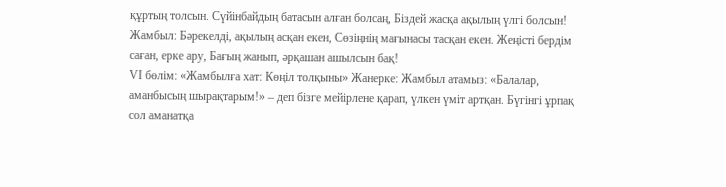құртың толсын. Сүйінбайдың батасын алған болсаң, Біздей жасқа ақылың үлгі болсын!
Жамбыл: Бәрекелді, ақылың асқан екен, Сөзіңнің мағынасы тасқан екен. Жеңісті бердім саған, ерке ару, Бағың жанып, әрқашан ашылсын бақ!
VІ бөлім: «Жамбылға хат: Көңіл толқыны» Жанерке: Жамбыл атамыз: «Балалар, аманбысың шырақтарым!» – деп бізге мейірлене қарап, үлкен үміт артқан. Бүгінгі ұрпақ сол аманатқа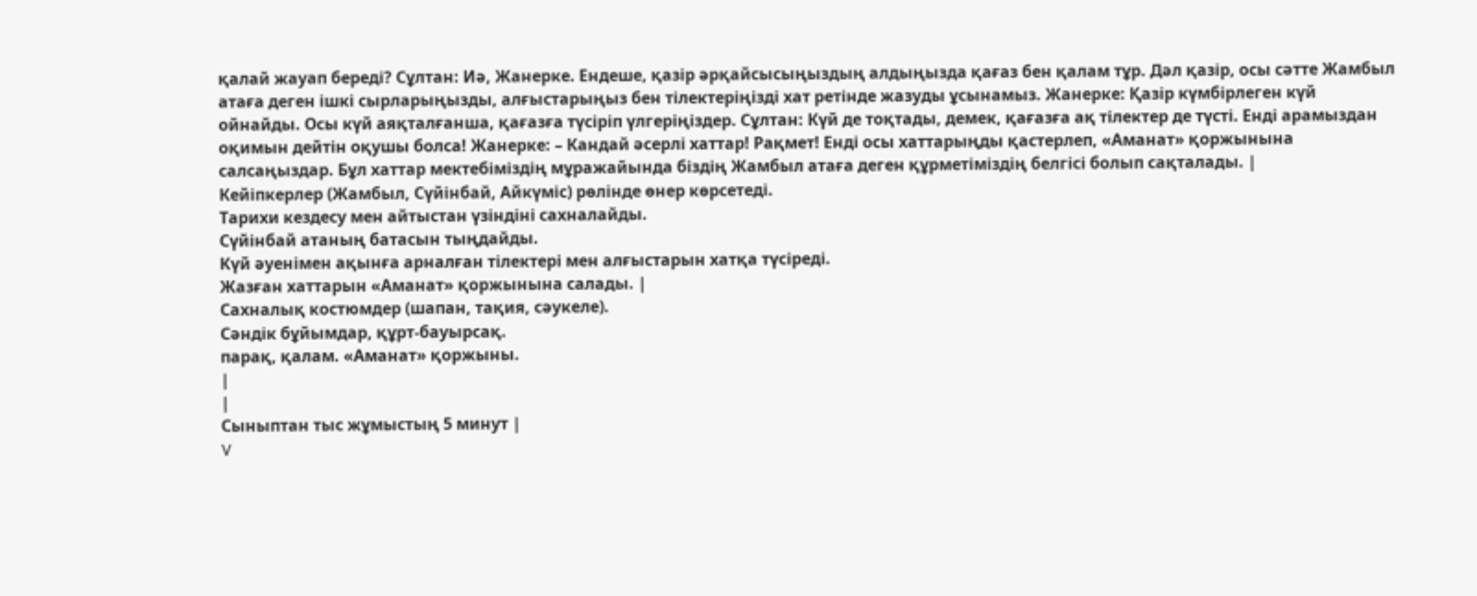қалай жауап береді? Сұлтан: Иә, Жанерке. Ендеше, қазір әрқайсысыңыздың алдыңызда қағаз бен қалам тұр. Дәл қазір, осы сәтте Жамбыл атаға деген ішкі сырларыңызды, алғыстарыңыз бен тілектеріңізді хат ретінде жазуды ұсынамыз. Жанерке: Қазір күмбірлеген күй ойнайды. Осы күй аяқталғанша, қағазға түсіріп үлгеріңіздер. Сұлтан: Күй де тоқтады, демек, қағазға ақ тілектер де түсті. Енді арамыздан оқимын дейтін оқушы болса! Жанерке: – Кандай әсерлі хаттар! Рақмет! Енді осы хаттарыңды қастерлеп, «Аманат» қоржынына салсаңыздар. Бұл хаттар мектебіміздің мұражайында біздің Жамбыл атаға деген құрметіміздің белгісі болып сақталады. |
Кейіпкерлер (Жамбыл, Сүйінбай, Айкүміс) рөлінде өнер көрсетеді.
Тарихи кездесу мен айтыстан үзіндіні сахналайды.
Сүйінбай атаның батасын тыңдайды.
Күй әуенімен ақынға арналған тілектері мен алғыстарын хатқа түсіреді.
Жазған хаттарын «Аманат» қоржынына салады. |
Сахналық костюмдер (шапан, тақия, сәукеле).
Сәндік бұйымдар, құрт-бауырсақ.
парақ, қалам. «Аманат» қоржыны.
|
|
Сыныптан тыс жұмыстың 5 минут |
V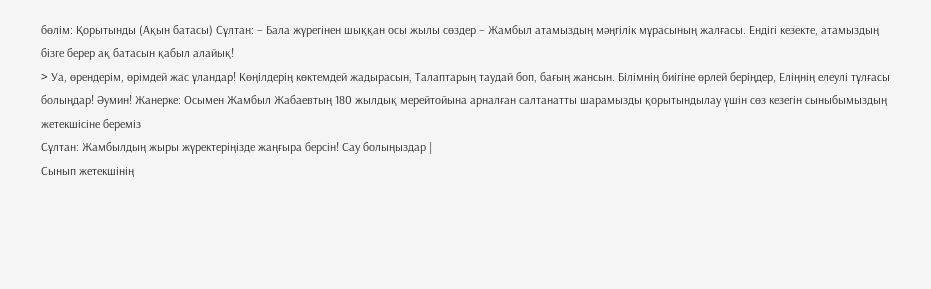бөлім: Қорытынды (Ақын батасы) Сұлтан: – Бала жүрегінен шыққан осы жылы сөздер – Жамбыл атамыздың мәңгілік мұрасының жалғасы. Ендігі кезекте, атамыздың бізге берер ақ батасын қабыл алайық!
> Уа, өрендерім, өрімдей жас ұландар! Көңілдерің көктемдей жадырасын, Талаптарың таудай боп, бағың жансын. Білімнің биігіне өрлей беріңдер, Еліңнің елеулі тұлғасы болыңдар! Әумин! Жанерке: Осымен Жамбыл Жабаевтың 180 жылдық мерейтойына арналған салтанатты шарамызды қорытындылау үшін сөз кезегін сыныбымыздың жетекшісіне береміз
Сұлтан: Жамбылдың жыры жүректеріңізде жаңғыра берсін! Сау болыңыздар |
Сынып жетекшінің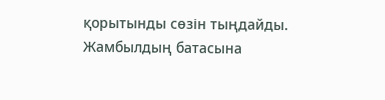қорытынды сөзін тыңдайды.
Жамбылдың батасына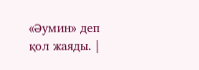«Әумин» деп қол жаяды. |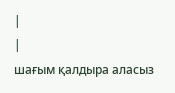|
|
шағым қалдыра аласыз